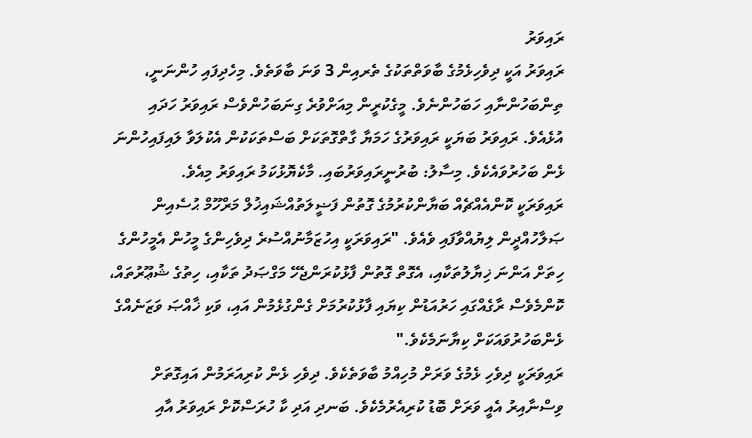ރައިވަރު
ރައިވަރު އަކީ ދިވެހިޅެމުގެ ބާވަތްތަކުގެ ތެރއިން 3 ވަނަ ބާވަތެވެ. މިހެދިފައި ހުންނަނީ، ތިންބަހުންނާއި ހަބަހުންނެވެ. މީގެކުރީން މިއަށްވުރެ ގިނަބަހުންވެސް ރައިވަރު ހަދައި އުޅެއެވެ. ރައިވަރު ބަޔަކީ ރައިވަރުގެ ހަމަޔާ ގާތްގޮތަކަށް ބަސްތަކަކުން އެކުލަވާ ލައިފައިހުންނަ ޅެން ބަހުރުވައެކެވެ. މިސާލު: ބުރުނީރައިވަރުބައި. މާކެޔޮޅުކަމު ރައިވަރު މިއެވެ.
ރައިވަރަކީ ކޮންއެއްޗެއް ބަޔާންކުރުމުގެ ގޮތުން ފަޟީލަތުއްޝައިޚުލް މަރްހޫމް ޙުސެއިން ޞަލާހުއްދީން ލިޔުއްވާފައި ވެއެވެ. "ރައިވަރަކީ އިހުޒަމާނުއްސުރެ ދިވެހިންގެ މީހުން އެމީހުންގެ ހިތަށް އަންނަ ޚިޔާލުތަކާއި، އެގޮތް ގޮތުން ފާޅުކުރަންޖެހޭ މަގްޞަދު ތަކާއި، ހިތުގެ ޝުޢޫރުތައް، ކޮންމެވެސް ރާގެއްގައި ހަރުއަޑުން ކިޔައި ފާޅުކުރުމަށް ގެންގުޅެމުން އައި، ވަކި ޚާއްޞަ ވަޒަނެއްގެ ޅެންބަހުރުވައަކަށް ކިޔާނަމެކެވެ."
ރައިވަރަކީ ދިވެހި ޅެމުގެ ވަރަށް މުހިއްމު ބާވަތެކެވެ. ދިވެހި ޅެން ކުރިއަރަމުން އައިގޮތަށް ވިސްނާއިރު އެއީ ވަރަށް ބޮޑު ކުރިއެރުމެކެވެ. ބަނދި އަދި ކާ ހުރަސްކޮށް ރައިވަރު އާއި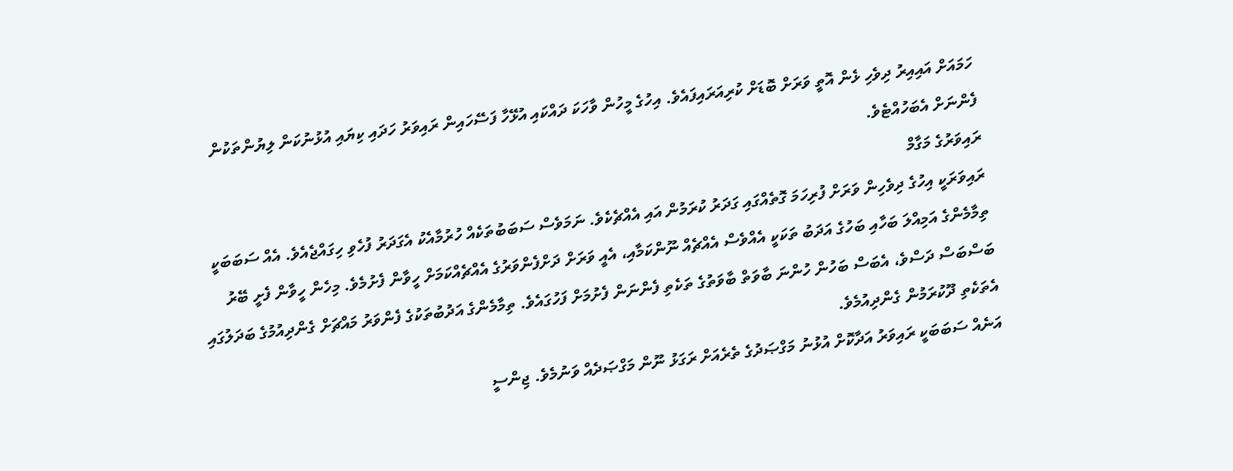ހަމައަށް އައިއިރު ދިވެހި ޅެން އޮތީ ވަރަށް ބޮޑަށް ކުރިއަރައިފައެވެ. އިހުގެ މީހުން ވާހަކަ ދައްކައި އުޅޭހާ ފަސޭހައިން ރައިވަރު ހަދައި ކިޔައި އުޅުނުކަން ލިޔުންތަކުން ފެންނަށް އެބަހުއްޓެވެ.
ރައިވަރުގެ މަގާމް
ރައިވަރަކީ އިހުގެ ދިވެހިން ވަރަށް ފުރިހަމަ ގޮތެއްގައި ގަދަރު ކުރަމުން އައި އެއްޗެކެވެ. ނަމަވެސް ސަބަބުތަކެއް ހުރުމާއެކު އެގަދަރު ފުހެވި ހިގައްޖެއެވެ. އެއް ސަބަބަކީ ތިމާމެންގެ އަމިއްލަ ބަހާއި ބަހުގެ އަދަބު ތަކަކީ އެއްވެސް އެއްޗެއް ނޫންކަމާއި، އެއީ ވަރަށް ދަށްފެންވަރުގެ އެއްޗެއްކަމަށް ހީވާން ފެށުމެވެ. މިހެން ހީވާން ފެށީ ބޭރު ބަސްބަސް ދަސްވެ، އެބަސް ބަހުން ހުންނަ ބާވަތް ބާވަތުގެ ތަކެތި ފެންނަން ފެށުމަށް ފަހުގައެވެ. ތިމާމެންގެ އަދުބުތަކުގެ ފެންވަރު މައްޗަށް ގެންދިއުމުގެ ބަދަލުގައި އެތަކެތި ދޫކުރަމުން ގެންދިއުމެވެ.
އަނެއް ސަބަބަކީ ރައިވަރު އަދާކޮށް އުޅުނު މަގްޞަދުގެ ތެރެއަށް ރަގަޅު ނޫން މަގްޞަދެއް ވަނުމެވެ. ޖިންސީ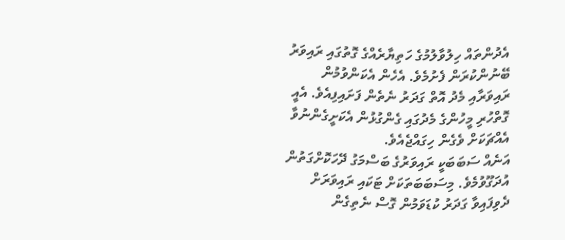އެދުންތައް ހިލުވާލުމުގެ ހަތިޔާރެއްގެ ގޮތުގައި ރައިވަރު ބޭނުންކުރަން ފެށުމެވެ. އެހެން އެކަންވުމުން ރައިވަރާއި މެދު އޮތް ގަދަރު ނެތެން ފަށައިފިއެވެ. އެއީ ގޮތްހުރި މީހުންގެ މެދުގައި ގެންގުޅުން އެކަށީގެންނުވާ އެއްޗަކަށް ވެގެން ހިގައްޖެއެވެ.
އަނެއް ސަބަބަކީ ރައިވަރުގެ ބަސްމަގު ދޭހަކޮށްގަތުން އުދަގޫވުމެވެ. މިސަބަބަތަކަށް ޓަކައި ރައިވަރަށް ދެވިފައިވާ ގަދަރު ކުޑަވަމުން ގޮސް ނެތިގެން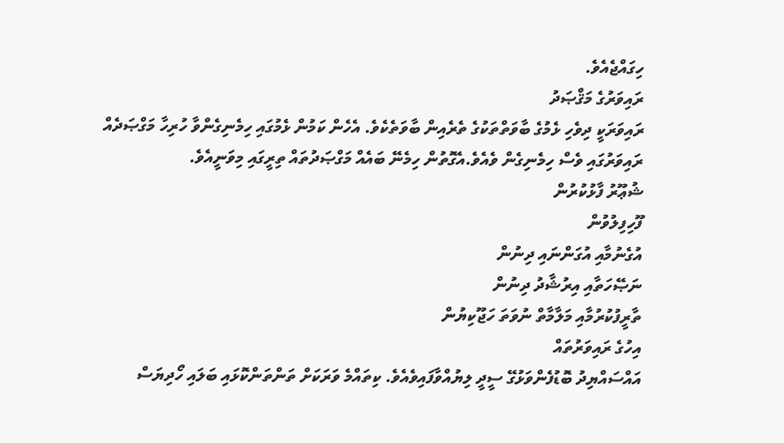ހިގައްޖެއެވެ.
ރައިވަރުގެ މަޤްޞަދު
ރައިވަރަކީ ދިވެހި ޅެމުގެ ބާވަތްތަކުގެ ތެރެއިން ބާވަތެކެވެ. އެހެން ކަމުން ޅެމުގައި ހިމެނިގެންވާ ހުރިހާ މަގްޞަދެއް ރައިވަރުގައި ވެސް ހިމެނިގެން ވެއެވެ.އެގޮތުން ހިމެނޭ ބައެއް މަގްޞަދުތައް ތިރީގައި މިވަނީއެވެ.
ޝުޢޫރު ފާޅުކުރުން
ފޫހިފިލުވުން
އުގެނުމާއި އުގަންނައި ދިނުން
ނަޞޭހަތާއި އިރުޝާދު ދިނުން
ތާރީފުކުރުމާއި މަލާމާތް ނުވަތަ ހަޖޫކިޔުން
އިހުގެ ރައިވަރުތައް
އައްސައްޔިދު ބޮޑުފެންވަޅުގޭ ސީދީ ލިޔުއްވާފައިވެއެވެ. ކިތައްމެ ވަރަކަށް ތަންތަންކޮޅައި ބަލައި ހޯދިޔަސް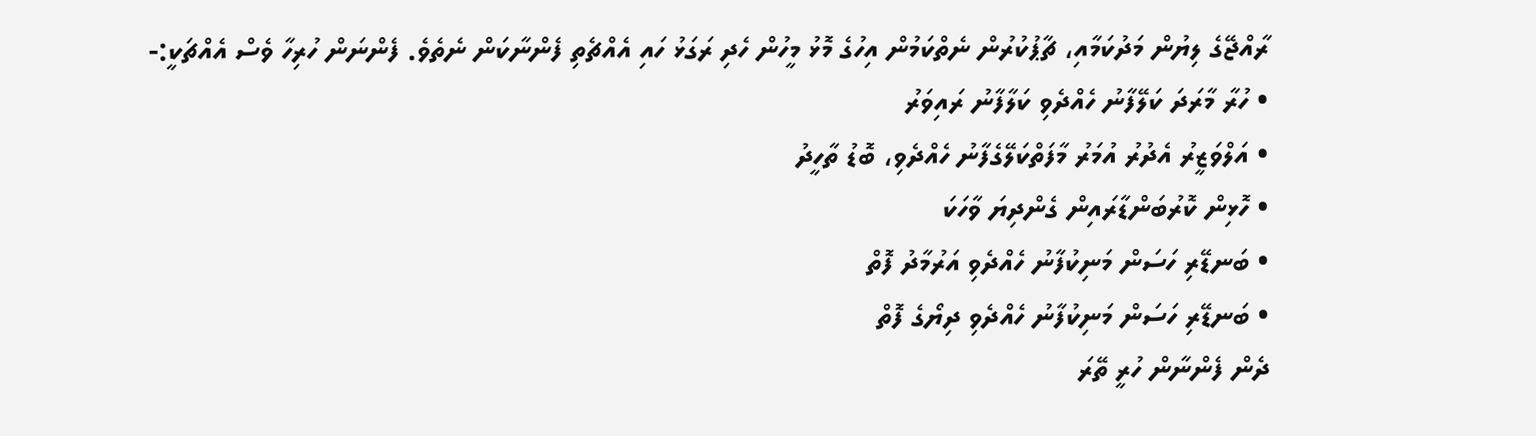ރާއްޖޭގެ ލިޔުން މަދުކަމާއި، ޗާޕުކުރުން ނެތްކަމުން އިހުގެ މޮޅު މީހުން ހެދި ރަގަޅު ހައި އެއްޗެތި ފެންނާކަން ނެތެވެ. ފެންނަން ހުރިހާ ވެސް އެއްޗަކީ:-
• ހުރާ މާރަދަ ކަލޭފާނު ހެއްދެވި ކަލާފާނު ރައިވަރު
• އަލްވަޒީރު އެދުރު އުމަރު މާފަތްކަލޭގެފާނު ހެއްދެވި، ބޮޑު ތާހީދު
• ހޮޅިން ކޮރުބަންޑާރައިން ގެންދިޔަ ވާހަކަ
• ބަނޑޭރި ހަސަން މަނިކުފާނު ހެއްދެވި އަރުމާދު ފޮތް
• ބަނޑޭރި ހަސަން މަނިކުފާނު ހެއްދެވި ދިޔޯގެ ފޮތް
ދެން ފެންނާން ހުރީ ތޭރަ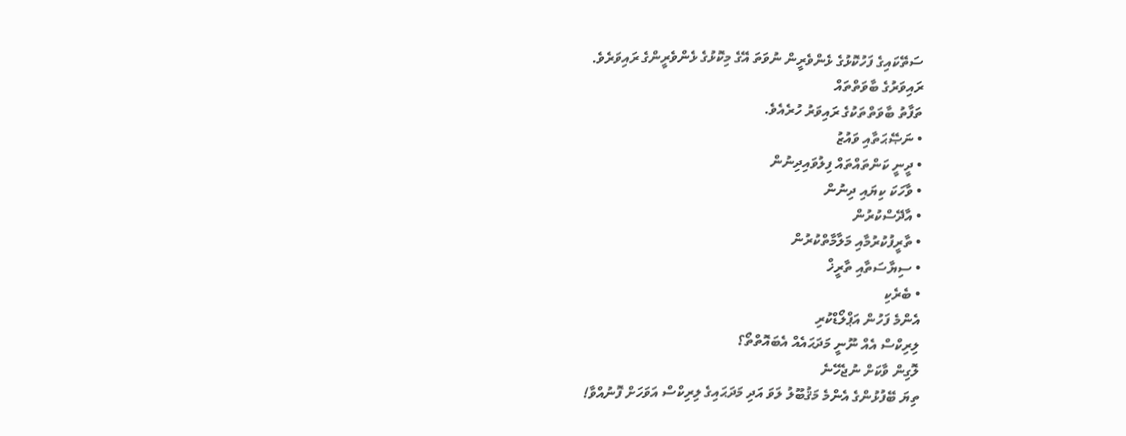ސަތޭކައިގެ ފަހުކޮޅުގެ ޅެންވެރީން ނުވަތަ އޭގެ މިކޮޅުގެ ޅެންވެރީންގެ ރައިވަރެވެ.
ރައިވަރުގެ ބާވަތްތައް
ތަފާތު ބާވަތްތަކުގެ ރައިވަރު ހުރެއެވެ.
• ނަޞޭޙަތާއި ވައުޒު
• ދީނީ ކަންތައްތައް ފިލުވައިދިނުން
• ވާހަކަ ކިޔައި ދިނުން
• އާދޭސްކުރުން
• ތާރީފުކުރުމާއި މަލާމާތްކުރުން
• ސިޔާސަތާއި ތާރީޚް
• ބެރެކި
އެންމެ ފަހުން އަޕްލޯޑްކުރި
ލިރިކްސް އެއް ނޫނީ މަދަޙައެއް އެބައޮތްތޯ؟
ލޮގިން ވާކަށް ނުޖެހޭނެ
ތިޔަ ބޭފުޅުންގެ އެންމެ މަޤުބޫލު ލަވަ އަދި މަދަޙައިގެ ލިރިކްސް އަވަހަށް ފޮނުއްވާ!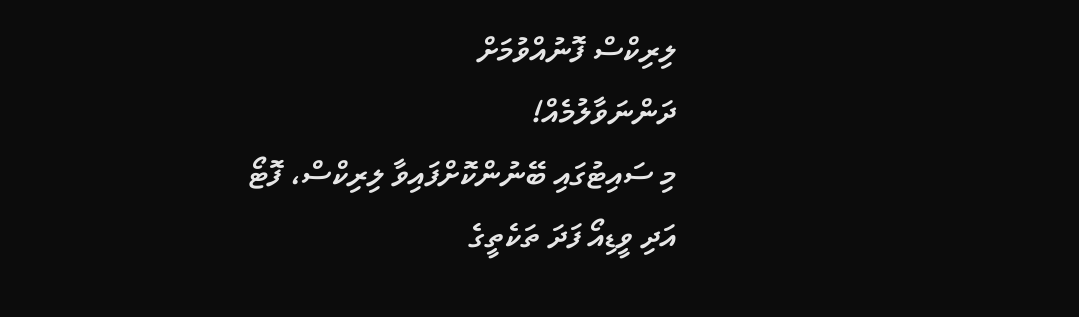ލިރިކްސް ފޮނުއްވުމަށް
ދަންނަވާލުމެއް!
މި ސައިޓުގައި ބޭނުންކޮށްފައިވާ ލިރިކްސް، ފޮޓޯ އަދި ވީޑިއޯ ފަދަ ތަކެތީގެ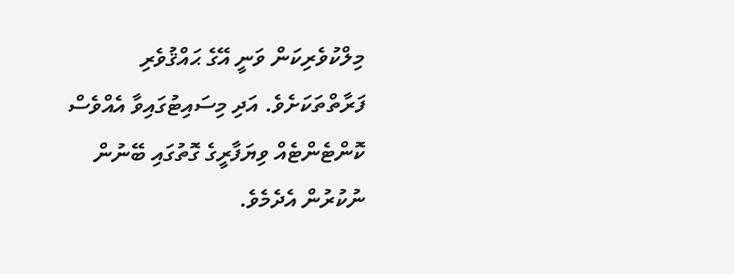މިލްކުވެރިކަން ވަނީ އޭގެ ޙައްޤުވެރި ފަރާތްތަކަށެވެ. އަދި މިސައިޓުގައިވާ އެއްވެސް ކޮންޓެންޓެއް ވިޔަފާރީގެ ގޮތުގައި ބޭނުން ނުކުރުން އެދެމެވެ.